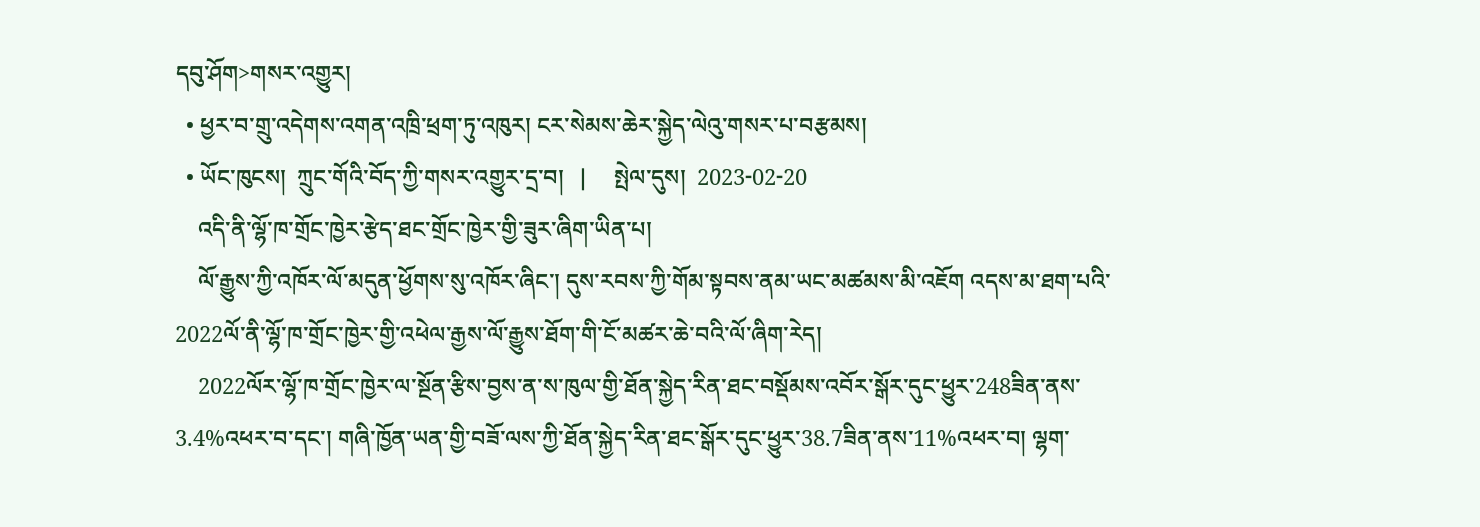དབུ་ཤོག>གསར་འགྱུར།
  • ཕྱར་བ་གྲུ་འདེགས་འགན་འཁྲི་ཕྲག་ཏུ་འཁུར། ངར་སེམས་ཆེར་སྐྱེད་ལེའུ་གསར་པ་བརྩམས།
  • ཡོང་ཁུངས།  ཀྲུང་གོའི་བོད་ཀྱི་གསར་འགྱུར་དྲ་བ།   |     སྤེལ་དུས།  2023-02-20
    འདི་ནི་ལྷོ་ཁ་གྲོང་ཁྱེར་རྩེད་ཐང་གྲོང་ཁྱེར་གྱི་ཟུར་ཞིག་ཡིན་པ།
    ལོ་རྒྱུས་ཀྱི་འཁོར་ལོ་མདུན་ཕྱོགས་སུ་འཁོར་ཞིང་། དུས་རབས་ཀྱི་གོམ་སྟབས་ནམ་ཡང་མཚམས་མི་འཇོག འདས་མ་ཐག་པའི་2022ལོ་ནི་ལྷོ་ཁ་གྲོང་ཁྱེར་གྱི་འཕེལ་རྒྱས་ལོ་རྒྱུས་ཐོག་གི་ངོ་མཚར་ཆེ་བའི་ལོ་ཞིག་རེད།
    2022ལོར་ལྷོ་ཁ་གྲོང་ཁྱེར་ལ་སྔོན་རྩིས་བྱས་ན་ས་ཁུལ་གྱི་ཐོན་སྐྱེད་རིན་ཐང་བསྡོམས་འབོར་སྒོར་དུང་ཕྱུར་248ཟིན་ནས་3.4%འཕར་བ་དང་། གཞི་ཁྱོན་ཡན་གྱི་བཟོ་ལས་ཀྱི་ཐོན་སྐྱེད་རིན་ཐང་སྒོར་དུང་ཕྱུར་38.7ཟིན་ནས་11%འཕར་བ། ལྷག་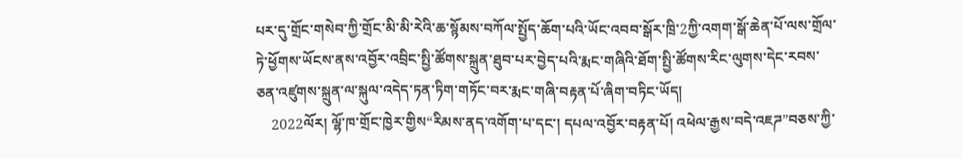པར་དུ་གྲོང་གསེབ་ཀྱི་གྲོང་མི་མི་རེའི་ཆ་སྙོམས་བཀོལ་སྤྱོད་ཆོག་པའི་ཡོང་འབབ་སྒོར་ཁྲི་2ཀྱི་འགག་སྒོ་ཆེན་པོ་ལས་གྲོལ་ཏེ་ཕྱོགས་ཡོངས་ནས་འབྱོར་འབྲིང་སྤྱི་ཚོགས་སྐྲུན་ཐུབ་པར་བྱེད་པའི་རྨང་གཞིའི་ཐོག་སྤྱི་ཚོགས་རིང་ལུགས་དེང་རབས་ཅན་འཛུགས་སྐྲུན་ལ་སྐུལ་འདེད་ཏན་ཏིག་གཏོང་བར་རྨང་གཞི་བརྟན་པོ་ཞིག་བཏིང་ཡོད།
    2022ལོར། ལྷོ་ཁ་གྲོང་ཁྱེར་གྱིས“རིམས་ནད་འགོག་པ་དང་། དཔལ་འབྱོར་བརྟན་པོ། འཕེལ་རྒྱས་བདེ་འཇཌ”བཅས་ཀྱི་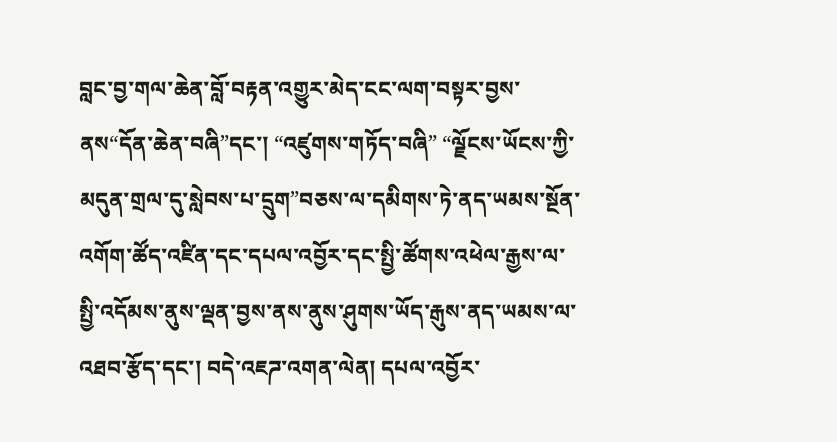བླང་བྱ་གལ་ཆེན་བློ་བརྟན་འགྱུར་མེད་ངང་ལག་བསྟར་བྱས་ནས“དོན་ཆེན་བཞི”དང་། “འཛུགས་གཏོད་བཞི” “ལྗོངས་ཡོངས་ཀྱི་མདུན་གྲལ་དུ་སླེབས་པ་དྲུག”བཅས་ལ་དམིགས་ཏེ་ནད་ཡམས་སྔོན་འགོག་ཚོད་འཛིན་དང་དཔལ་འབྱོར་དང་སྤྱི་ཚོགས་འཕེལ་རྒྱས་ལ་སྤྱི་འདོམས་ནུས་ལྡན་བྱས་ནས་ནུས་ཤུགས་ཡོད་རྒུས་ནད་ཡམས་ལ་འཐབ་རྩོད་དང་། བདེ་འཇཌ་འགན་ལེན། དཔལ་འབྱོར་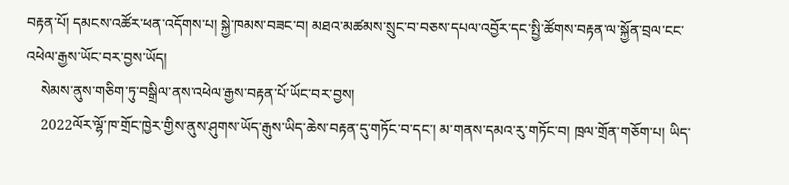བརྟན་པོ། དམངས་འཚོར་ཕན་འདོགས་པ། སྐྱེ་ཁམས་བཟང་བ། མཐའ་མཚམས་སྲུང་བ་བཅས་དཔལ་འབྱོར་དང་སྤྱི་ཚོགས་བརྟན་ལ་སྐྱོན་བྲལ་ངང་འཕེལ་རྒྱས་ཡོང་བར་བྱས་ཡོད།
    སེམས་ནུས་གཅིག་ཏུ་བསྒྲིལ་ནས་འཕེལ་རྒྱས་བརྟན་པོ་ཡོང་བར་བྱས།
    2022ལོར་ལྷོ་ཁ་གྲོང་ཁྱེར་གྱིས་ནུས་ཤུགས་ཡོད་རྒུས་ཡིད་ཆེས་བརྟན་དུ་གཏོང་བ་དང་། མ་གནས་དམའ་རུ་གཏོང་བ། ཁྲལ་གྲོན་གཅོག་པ། ཡིད་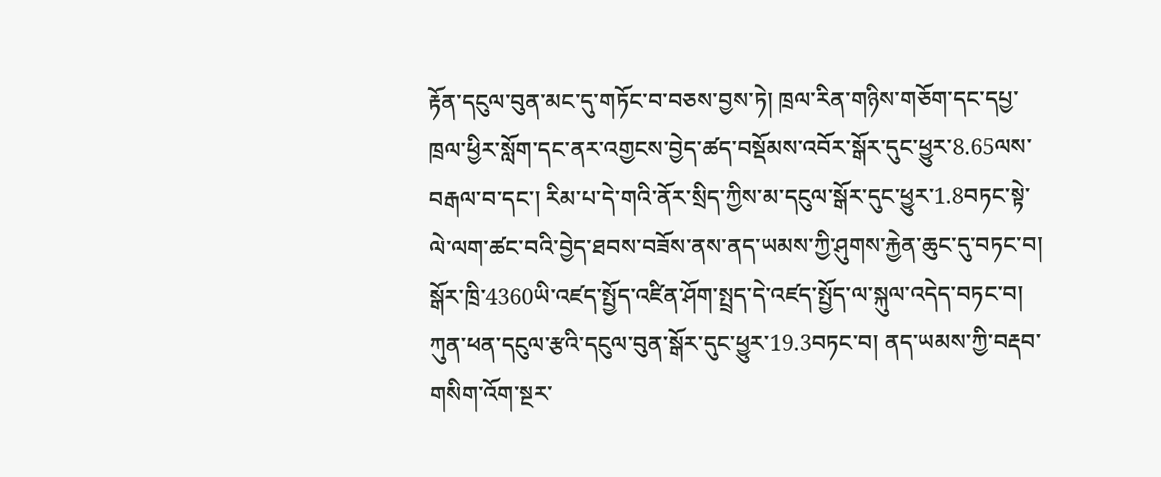རྟོན་དངུལ་བུན་མང་དུ་གཏོང་བ་བཅས་བྱས་ཏེ། ཁྲལ་རིན་གཉིས་གཅོག་དང་དཔྱ་ཁྲལ་ཕྱིར་སློག་དང་ནར་འགྱངས་བྱེད་ཚད་བསྡོམས་འབོར་སྒོར་དུང་ཕྱུར་8.65ལས་བརྒལ་བ་དང་། རིམ་པ་དེ་གའི་ནོར་སྲིད་ཀྱིས་མ་དངུལ་སྒོར་དུང་ཕྱུར་1.8བཏང་སྟེ་ལེ་ལག་ཚང་བའི་བྱེད་ཐབས་བཟོས་ནས་ནད་ཡམས་ཀྱི་ཤུགས་རྐྱེན་ཆུང་དུ་བཏང་བ། སྒོར་ཁྲི་4360ཡི་འཛད་སྤྱོད་འཛིན་ཤོག་སྤྲད་དེ་འཛད་སྤྱོད་ལ་སྐུལ་འདེད་བཏང་བ། ཀུན་ཕན་དངུལ་རྩའི་དངུལ་བུན་སྒོར་དུང་ཕྱུར་19.3བཏང་བ། ནད་ཡམས་ཀྱི་བརྡབ་གསིག་འོག་སྔར་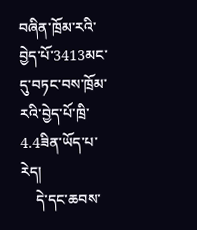བཞིན་ཁྲོམ་རའི་བྱེད་པོ་3413མང་དུ་བཏང་བས་ཁྲོམ་རའི་བྱེད་པོ་ཁྲི་4.4ཟིན་ཡོད་པ་རེད།
    དེ་དང་ཆབས་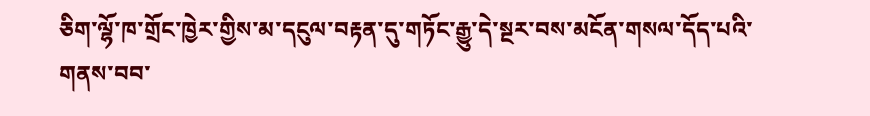ཅིག་ལྷོ་ཁ་གྲོང་ཁྱེར་གྱིས་མ་དངུལ་བརྟན་དུ་གཏོང་རྒྱུ་དེ་སྔར་བས་མངོན་གསལ་དོད་པའི་གནས་བབ་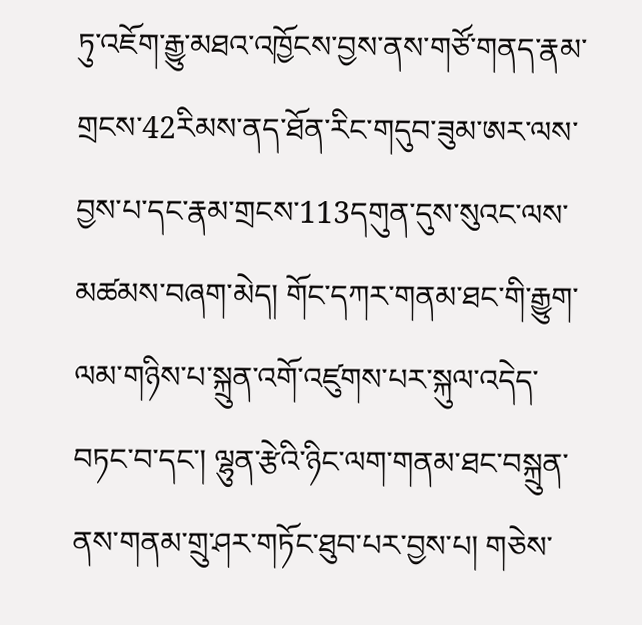ཏུ་འཇོག་རྒྱུ་མཐའ་འཁྱོངས་བྱས་ནས་གཙོ་གནད་རྣམ་གྲངས་42རིམས་ནད་ཐོན་རིང་གདུབ་ཟུམ་ཨར་ལས་བྱས་པ་དང་རྣམ་གྲངས་113དགུན་དུས་སུའང་ལས་མཚམས་བཞག་མེད། གོང་དཀར་གནམ་ཐང་གི་རྒྱུག་ལམ་གཉིས་པ་སྐྲུན་འགོ་འཛུགས་པར་སྐུལ་འདེད་བཏང་བ་དང་། ལྷུན་རྩེའི་ཉིང་ལག་གནམ་ཐང་བསྐྲུན་ནས་གནམ་གྲུ་ཤར་གཏོང་ཐུབ་པར་བྱས་པ། གཅེས་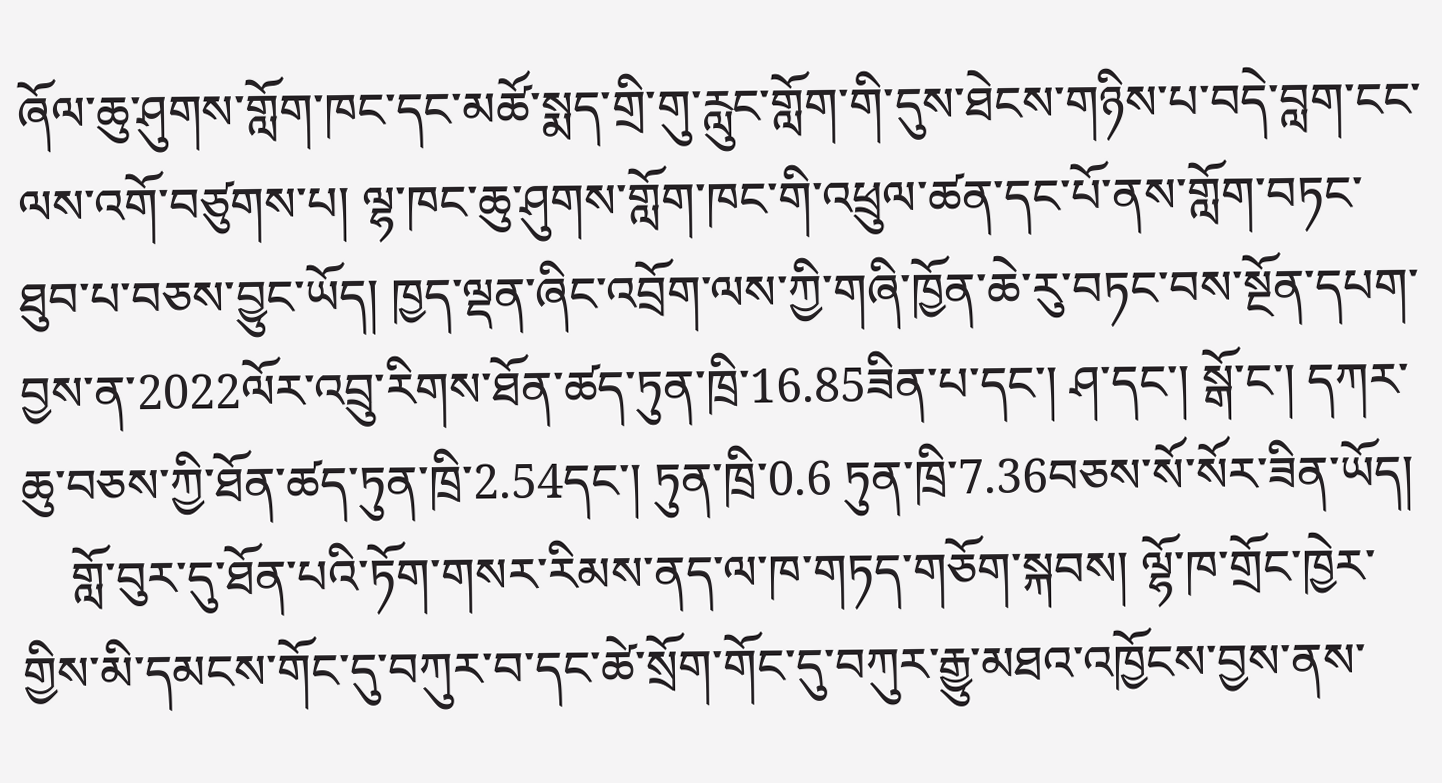ཞོལ་ཆུ་ཤུགས་གློག་ཁང་དང་མཚོ་སྨད་གྲི་གུ་རླུང་གློག་གི་དུས་ཐེངས་གཉིས་པ་བདེ་བླག་ངང་ལས་འགོ་བཙུགས་པ། ལྷ་ཁང་ཆུ་ཤུགས་གློག་ཁང་གི་འཕྲུལ་ཚན་དང་པོ་ནས་གློག་བཏང་ཐུབ་པ་བཅས་བྱུང་ཡོད། ཁྱད་ལྡན་ཞིང་འབྲོག་ལས་ཀྱི་གཞི་ཁྱོན་ཆེ་རུ་བཏང་བས་སྔོན་དཔག་བྱས་ན་2022ལོར་འབྲུ་རིགས་ཐོན་ཚད་ཏུན་ཁྲི་16.85ཟིན་པ་དང་། ཤ་དང་། སྒོ་ང་། དཀར་ཆུ་བཅས་ཀྱི་ཐོན་ཚད་ཏུན་ཁྲི་2.54དང་། ཏུན་ཁྲི་0.6 ཏུན་ཁྲི་7.36བཅས་སོ་སོར་ཟིན་ཡོད།
    གློ་བུར་དུ་ཐོན་པའི་ཏོག་གསར་རིམས་ནད་ལ་ཁ་གཏད་གཅོག་སྐབས། ལྷོ་ཁ་གྲོང་ཁྱེར་གྱིས་མི་དམངས་གོང་དུ་བཀུར་བ་དང་ཚེ་སྲོག་གོང་དུ་བཀུར་རྒྱུ་མཐའ་འཁྱོངས་བྱས་ནས་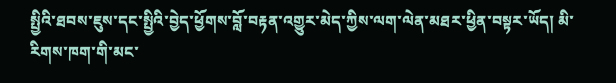སྤྱིའི་ཐབས་ཇུས་དང་སྤྱིའི་བྱེད་ཕྱོགས་བློ་བརྟན་འགྱུར་མེད་ཀྱིས་ལག་ལེན་མཐར་ཕྱིན་བསྟར་ཡོད། མི་རིགས་ཁག་གི་མང་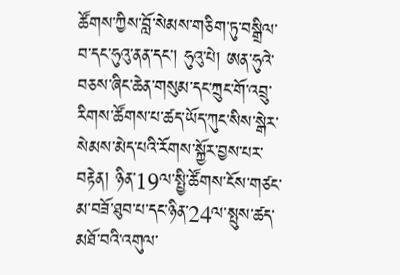ཚོགས་ཀྱིས་བློ་སེམས་གཅིག་ཏུ་བསྒྲིལ་བ་དང་ཧུའུ་ནན་དང་། ཧུའུ་པེ། ཨན་ཧུའེ་བཅས་ཞིང་ཆེན་གསུམ་དང་ཀྲུང་གོ་འབྲུ་རིགས་ཚོགས་པ་ཚད་ཡོད་ཀུང་སིས་སྒེར་སེམས་མེད་པའི་རོགས་སྐྱོར་བྱས་པར་བརྟེན། ཉིན་19ལ་སྤྱི་ཚོགས་ངོས་གཙང་མ་བཟོ་ཐུབ་པ་དང་ཉིན་24ལ་སྤུས་ཚད་མཐོ་བའི་འགུལ་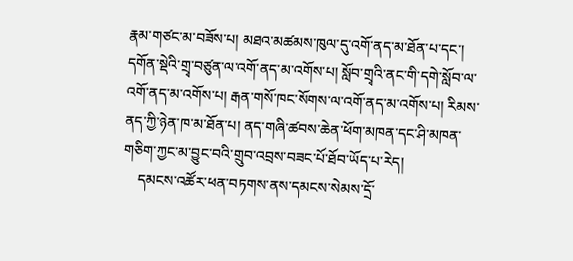རྣམ་གཙང་མ་བཟོས་པ། མཐའ་མཚམས་ཁུལ་དུ་འགོ་ནད་མ་ཐོན་པ་དང་། དགོན་སྡེའི་གྲྭ་བཙུན་ལ་འགོ་ནད་མ་འགོས་པ། སློབ་གྲྭའི་ནང་གི་དགེ་སློབ་ལ་འགོ་ནད་མ་འགོས་པ། རྒན་གསོ་ཁང་སོགས་ལ་འགོ་ནད་མ་འགོས་པ། རིམས་ནད་ཀྱི་ཉེན་ཁ་མ་ཐོན་པ། ནད་གཞི་ཚབས་ཆེན་ཕོག་མཁན་དང་ཤི་མཁན་གཅིག་ཀྱང་མ་བྱུང་བའི་གྲུབ་འབྲས་བཟང་པོ་ཐོབ་ཡོད་པ་རེད།
    དམངས་འཚོར་ཕན་བཏགས་ནས་དམངས་སེམས་དྲོ་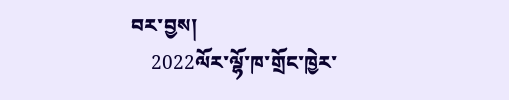བར་བྱས།
    2022ལོར་ལྷོ་ཁ་གྲོང་ཁྱེར་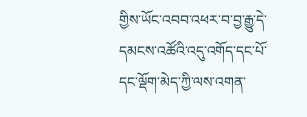གྱིས་ཡོང་འབབ་འཕར་བ་བྱ་རྒྱུ་དེ་དམངས་འཚོའི་འདུ་འགོད་དང་པོ་དང་ལྡོག་མེད་ཀྱི་ལས་འགན་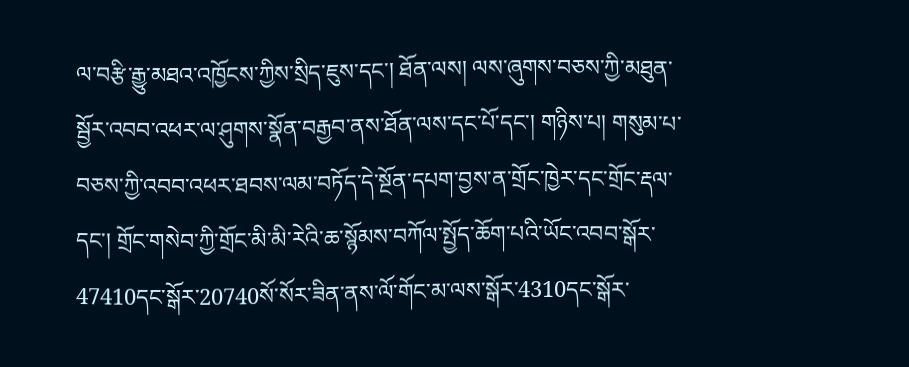ལ་བརྩི་རྒྱུ་མཐའ་འཁྱོངས་ཀྱིས་སྲིད་ཇུས་དང་། ཐོན་ལས། ལས་ཞུགས་བཅས་ཀྱི་མཐུན་སྦྱོར་འབབ་འཕར་ལ་ཤུགས་སྣོན་བརྒྱབ་ནས་ཐོན་ལས་དང་པོ་དང་། གཉིས་པ། གསུམ་པ་བཅས་ཀྱི་འབབ་འཕར་ཐབས་ལམ་བཏོད་དེ་སྔོན་དཔག་བྱས་ན་གྲོང་ཁྱེར་དང་གྲོང་རྡལ་དང་། གྲོང་གསེབ་ཀྱི་གྲོང་མི་མི་རེའི་ཆ་སྙོམས་བཀོལ་སྤྱོད་ཆོག་པའི་ཡོང་འབབ་སྒོར་47410དང་སྒོར་20740སོ་སོར་ཟིན་ནས་ལོ་གོང་མ་ལས་སྒོར་4310དང་སྒོར་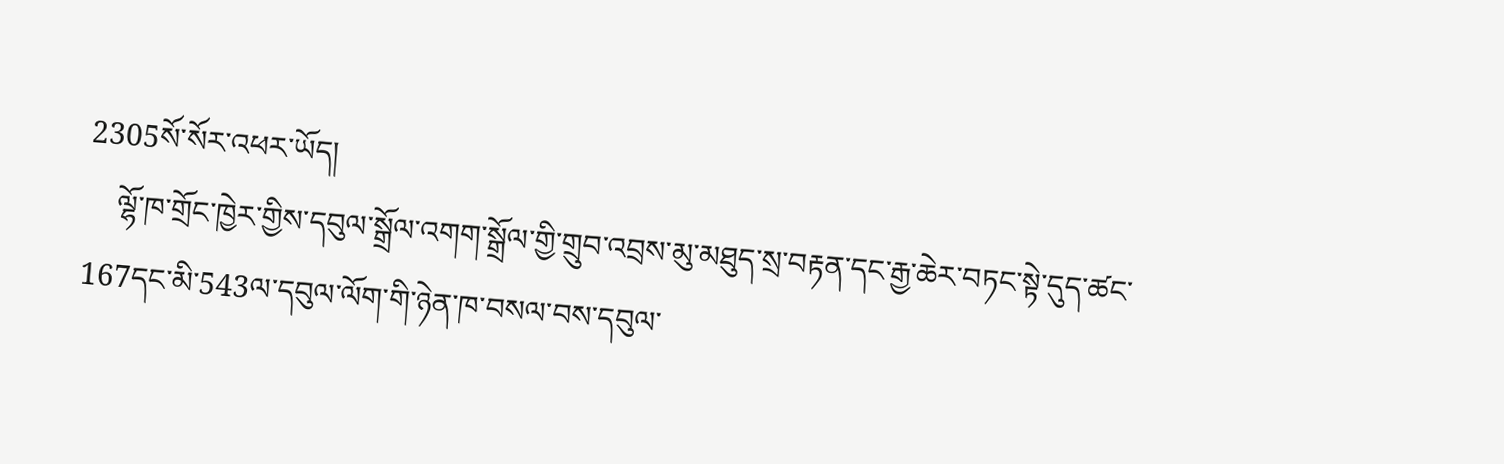2305སོ་སོར་འཕར་ཡོད།
    ལྷོ་ཁ་གྲོང་ཁྱེར་གྱིས་དབུལ་སྒྲོལ་འགག་སྒྲོལ་གྱི་གྲུབ་འབྲས་མུ་མཐུད་སྲ་བརྟན་དང་རྒྱ་ཆེར་བཏང་སྟེ་དུད་ཚང་167དང་མི་543ལ་དབུལ་ལོག་གི་ཉེན་ཁ་བསལ་བས་དབུལ་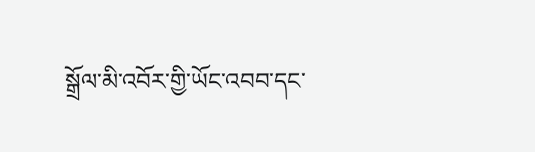སྒྲོལ་མི་འབོར་གྱི་ཡོང་འབབ་དང་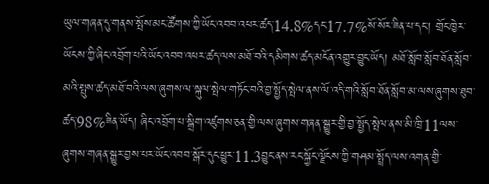ཡུལ་གཞན་དུ་གནས་སྤོས་མང་ཚོགས་ཀྱི་ཡོང་འབབ་འཕར་ཚད་14.8%དང་17.7%སོ་སོར་ཟིན་པ་དང་། གྲོང་ཁྱེར་ཡོངས་ཀྱི་ཞིང་འབྲོག་པའི་ཡོང་འབབ་འཕར་ཚད་ལས་མཐོ་བའི་དམིགས་ཚད་མངོན་འགྱུར་བྱུང་ཡོད། མཐོ་སློབ་སློབ་ཐོན་སློབ་མའི་སྤུས་ཚད་མཐོ་བའི་ལས་ཞུགས་ལ་སྐུལ་སྤེལ་གཏོང་བའི་བྱ་སྤྱོད་སྤེལ་ནས་ལོ་འདི་གའི་སློབ་ཐོན་སློབ་མ་ལས་ཞུགས་ཐུབ་ཚད་98%ཟིན་ཡོད། ཞིང་འབྲོག་པ་སྒྲིག་འཛུགས་ཅན་གྱི་ལས་ཞུགས་གཞན་སྒྱུར་གྱི་བྱ་སྤྱོད་སྤེལ་ནས་མི་ཁྲི་11ལས་ཞུགས་གཞན་སྒྱུར་བྱས་པར་ཡོང་འབབ་སྒོར་དུང་ཕྱུར་11.3བྱུང་ནས་རང་སྐྱོང་ལྗོངས་ཀྱི་གཤམ་སྤྲོད་ལས་འགན་གྱི་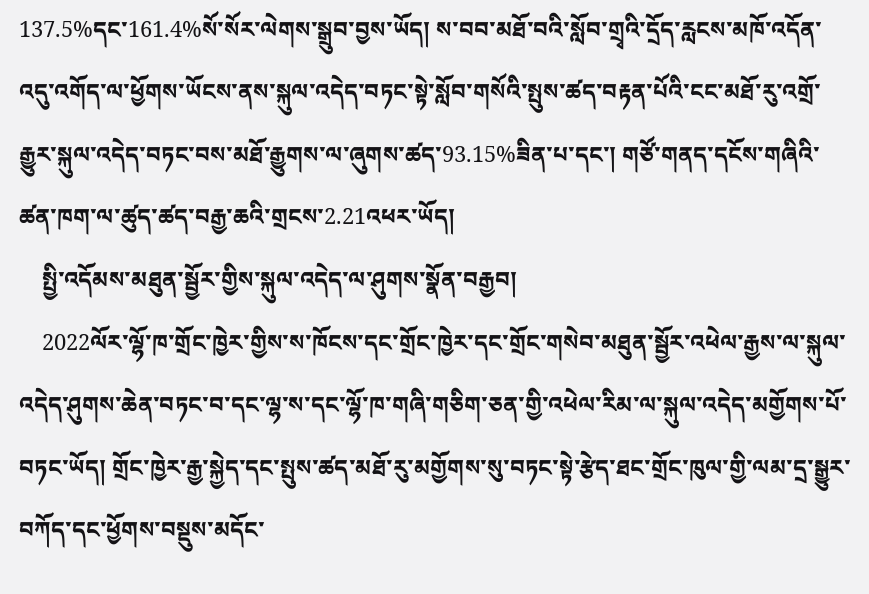137.5%དང་161.4%སོ་སོར་ལེགས་སྒྲུབ་བྱས་ཡོད། ས་བབ་མཐོ་བའི་སློབ་གྲྭའི་དྲོད་རླངས་མཁོ་འདོན་འདུ་འགོད་ལ་ཕྱོགས་ཡོངས་ནས་སྐུལ་འདེད་བཏང་སྟེ་སློབ་གསོའི་སྤུས་ཚད་བརྟན་པོའི་ངང་མཐོ་རུ་འགྲོ་རྒྱུར་སྐུལ་འདེད་བཏང་བས་མཐོ་རྒྱུགས་ལ་ཞུགས་ཚད་93.15%ཟིན་པ་དང་། གཙོ་གནད་དངོས་གཞིའི་ཚན་ཁག་ལ་ཚུད་ཚད་བརྒྱ་ཆའི་གྲངས་2.21འཕར་ཡོད།
    སྤྱི་འདོམས་མཐུན་སྦྱོར་གྱིས་སྐུལ་འདེད་ལ་ཤུགས་སྣོན་བརྒྱབ།
    2022ལོར་ལྷོ་ཁ་གྲོང་ཁྱེར་གྱིས་ས་ཁོངས་དང་གྲོང་ཁྱེར་དང་གྲོང་གསེབ་མཐུན་སྦྱོར་འཕེལ་རྒྱས་ལ་སྐུལ་འདེད་ཤུགས་ཆེན་བཏང་བ་དང་ལྷ་ས་དང་ལྷོ་ཁ་གཞི་གཅིག་ཅན་གྱི་འཕེལ་རིམ་ལ་སྐུལ་འདེད་མགྱོགས་པོ་བཏང་ཡོད། གྲོང་ཁྱེར་རྒྱ་སྐྱེད་དང་སྤུས་ཚད་མཐོ་རུ་མགྱོགས་སུ་བཏང་སྟེ་རྩེད་ཐང་གྲོང་ཁུལ་གྱི་ལམ་དྲ་སྒྱུར་བཀོད་དང་ཕྱོགས་བསྡུས་མདོང་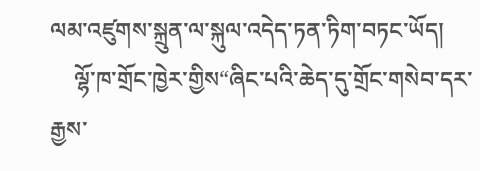ལམ་འཛུགས་སྐྲུན་ལ་སྐུལ་འདེད་ཏན་ཏིག་བཏང་ཡོད།
    ལྷོ་ཁ་གྲོང་ཁྱེར་གྱིས“ཞིང་པའི་ཆེད་དུ་གྲོང་གསེབ་དར་རྒྱས་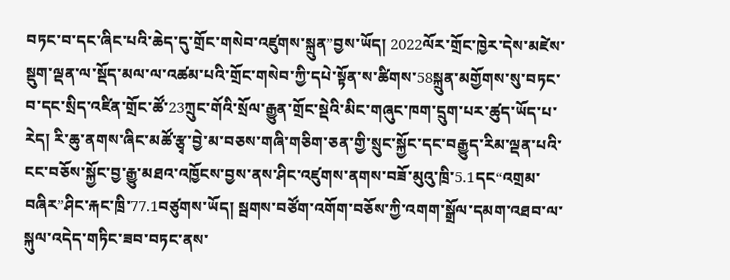བཏང་བ་དང་ཞིང་པའི་ཆེད་དུ་གྲོང་གསེབ་འཛུགས་སྐྲུན”བྱས་ཡོད། 2022ལོར་གྲོང་ཁྱེར་དེས་མཛེས་སྡུག་ལྡན་ལ་སྡོད་མལ་ལ་འཚམ་པའི་གྲོང་གསེབ་ཀྱི་དཔེ་སྟོན་ས་ཚིགས་58སྐྲུན་མགྱོགས་སུ་བཏང་བ་དང་སྲིད་འཛིན་གྲོང་ཚོ་23ཀྲུང་གོའི་སྲོལ་རྒྱུན་གྲོང་སྡེའི་མིང་གཞུང་ཁག་དྲུག་པར་ཚུད་ཡོད་པ་རེད། རི་ཆུ་ནགས་ཞིང་མཚོ་རྩྭ་བྱེ་མ་བཅས་གཞི་གཅིག་ཅན་གྱི་སྲུང་སྐྱོང་དང་བརྒྱུད་རིམ་ལྡན་པའི་ངང་བཅོས་སྐྱོང་བྱ་རྒྱུ་མཐའ་འཁྱོངས་བྱས་ནས་ཤིང་འཛུགས་ནགས་བཟོ་མུའུ་ཁྲི་5.1དང“འགྲམ་བཞིར”ཤིང་རྐང་ཁྲི་77.1བཙུགས་ཡོད། སྦགས་བཙོག་འགོག་བཅོས་ཀྱི་འགག་སྒྲོལ་དམག་འཐབ་ལ་སྐུལ་འདེད་གཏིང་ཟབ་བཏང་ནས་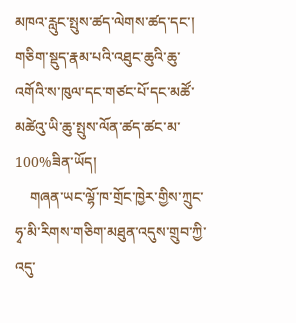མཁའ་རླུང་སྤུས་ཚད་ལེགས་ཚད་དང་། གཅིག་སྡུད་རྣམ་པའི་འཐུང་ཆུའི་ཆུ་འགོའི་ས་ཁུལ་དང་གཙང་པོ་དང་མཚོ་མཚེའུ་ཡི་ཆུ་སྤུས་ལོན་ཚད་ཚང་མ་100%ཟིན་ཡོད།
    གཞན་ཡང་ལྷོ་ཁ་གྲོང་ཁྱེར་གྱིས་ཀྲུང་ཧྭ་མི་རིགས་གཅིག་མཐུན་འདུས་གྲུབ་ཀྱི་འདུ་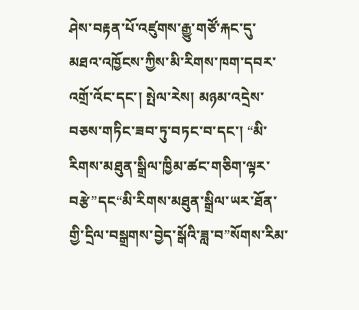ཤེས་བརྟན་པོ་འཛུགས་རྒྱུ་གཙོ་རྐང་དུ་མཐའ་འཁྱོངས་ཀྱིས་མི་རིགས་ཁག་དབར་འགྲོ་འོང་དང་། སྤེལ་རེས། མཉམ་འདྲེས་བཅས་གཏིང་ཟབ་ཏུ་བཏང་བ་དང་། “མི་རིགས་མཐུན་སྒྲིལ་ཁྱིམ་ཚང་གཅིག་ལྟར་བརྩེ”དང“མི་རིགས་མཐུན་སྒྲིལ་ཡར་ཐོན་གྱི་དྲིལ་བསྒྲགས་བྱེད་སྒོའི་ཟླ་བ”སོགས་རིམ་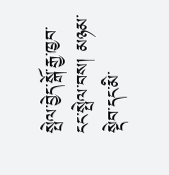སྤེལ་བྱེད་སྒོ་རྒྱ་ཁྱབ་ངང་སྤེལ་བས། མཉམ་སྡེབ་དང་མི་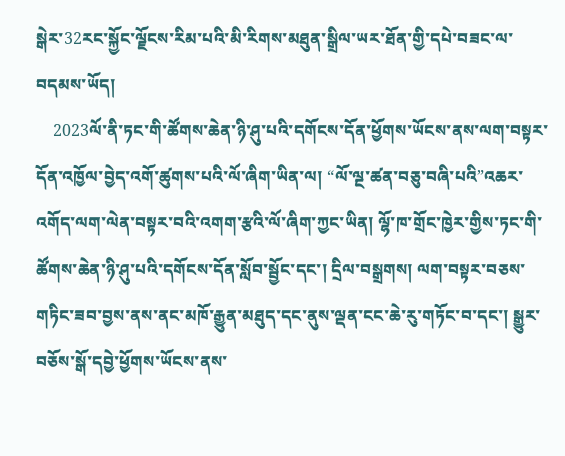སྒེར་32རང་སྐྱོང་ལྗོངས་རིམ་པའི་མི་རིགས་མཐུན་སྒྲིལ་ཡར་ཐོན་གྱི་དཔེ་བཟང་ལ་བདམས་ཡོད།
    2023ལོ་ནི་ཏང་གི་ཚོགས་ཆེན་ཉི་ཤུ་པའི་དགོངས་དོན་ཕྱོགས་ཡོངས་ནས་ལག་བསྟར་དོན་འཁྱོལ་བྱེད་འགོ་ཚུགས་པའི་ལོ་ཞིག་ཡིན་ལ། “ལོ་ལྔ་ཚན་བཅུ་བཞི་པའི”འཆར་འགོད་ལག་ལེན་བསྟར་བའི་འགག་རྩའི་ལོ་ཞིག་ཀྱང་ཡིན། ལྷོ་ཁ་གྲོང་ཁྱེར་གྱིས་ཏང་གི་ཚོགས་ཆེན་ཉི་ཤུ་པའི་དགོངས་དོན་སློབ་སྦྱོང་དང་། དྲིལ་བསྒྲགས། ལག་བསྟར་བཅས་གཏིང་ཟབ་བྱས་ནས་ནང་མཁོ་རྒྱུན་མཐུད་དང་ནུས་ལྡན་ངང་ཆེ་རུ་གཏོང་བ་དང་། སྒྱུར་བཅོས་སྒོ་དབྱེ་ཕྱོགས་ཡོངས་ནས་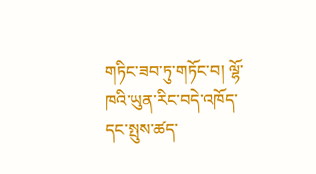གཏིང་ཟབ་ཏུ་གཏོང་བ། ལྷོ་ཁའི་ཡུན་རིང་བདེ་འཁོད་དང་སྤུས་ཚད་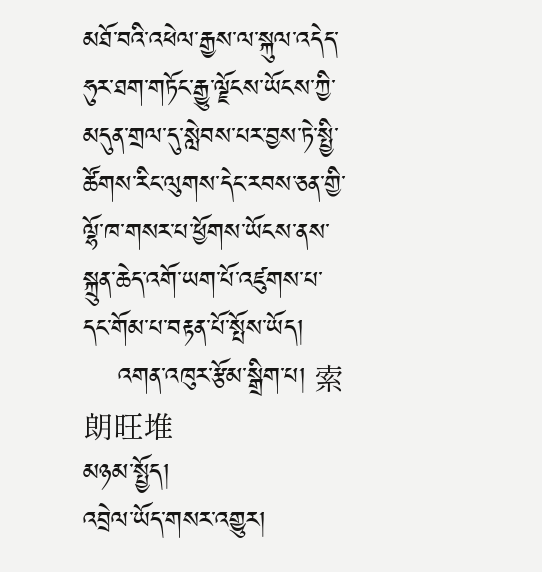མཐོ་བའི་འཕེལ་རྒྱས་ལ་སྐུལ་འདེད་ཧུར་ཐག་གཏོང་རྒྱུ་ལྗོངས་ཡོངས་ཀྱི་མདུན་གྲལ་དུ་སླེབས་པར་བྱས་ཏེ་སྤྱི་ཚོགས་རིང་ལུགས་དེང་རབས་ཅན་གྱི་ལྷོ་ཁ་གསར་པ་ཕྱོགས་ཡོངས་ནས་སྐྲུན་ཆེད་འགོ་ཡག་པོ་འཛུགས་པ་དང་གོམ་པ་བརྟན་པོ་སྤོས་ཡོད།
    འགན་འཁུར་རྩོམ་སྒྲིག་པ། 索朗旺堆
མཉམ་སྤྱོད།
འབྲེལ་ཡོད་གསར་འགྱུར།